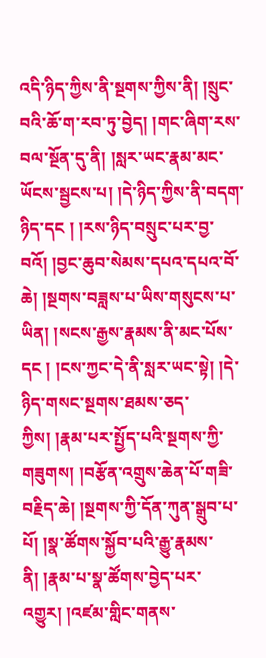འདི་ཉིད་ཀྱིས་ནི་སྔགས་ཀྱིས་ནི། །སྲུང་བའི་ཆོ་ག་རབ་ཏུ་བྱེད། །གང་ཞིག་རས་བལ་སྔོན་དུ་ནི། །སླར་ཡང་རྣམ་མང་ཡོངས་སྦྱངས་པ། །དེ་ཉིད་ཀྱིས་ནི་བདག་ཉིད་དང ། །རས་ཉིད་བསྲུང་པར་བྱ་བའོ། །བྱང་ཆུབ་སེམས་དཔའ་དཔའ་བོ་ཆེ། །སྔགས་བཟླས་པ་ཡིས་གསུངས་པ་ཡིན། །སངས་རྒྱས་རྣམས་ནི་མང་པོས་དང ། །ངས་ཀྱང་དེ་ནི་སླར་ཡང་སྟེ། །དེ་ཉིད་གསང་སྔགས་ཐམས་ཅད་ཀྱིས། །རྣམ་པར་སྤྱོད་པའི་སྔགས་ཀྱི་གཟུགས། །བརྩོན་འགྲུས་ཆེན་པོ་གཟི་བརྗིད་ཆེ། །སྔགས་ཀྱི་དོན་ཀུན་སྒྲུབ་པ་པོ། །སྣ་ཚོགས་སྐྱོབ་པའི་རྒྱུ་རྣམས་ནི། །རྣམ་པ་སྣ་ཚོགས་བྱེད་པར་འགྱུར། །འཛམ་གླིང་གནས་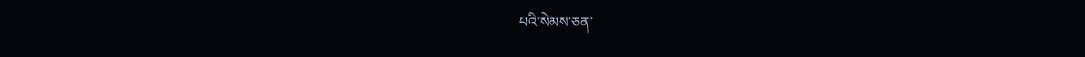པའི་སེམས་ཅན་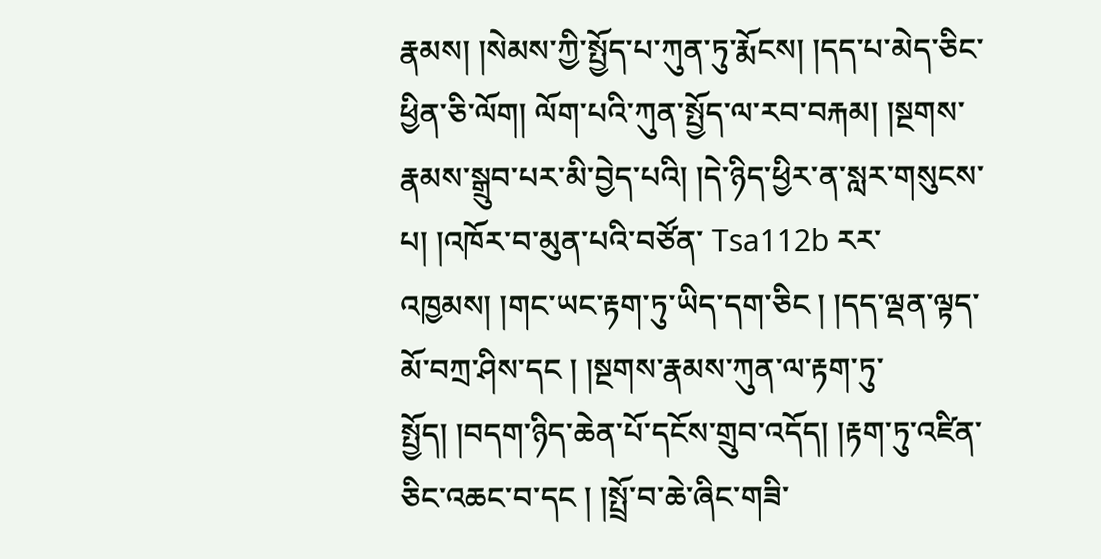རྣམས། །སེམས་ཀྱི་སྤྱོད་པ་ཀུན་ཏུ་རྨོངས། །དད་པ་མེད་ཅིང་ཕྱིན་ཅི་ལོག། ལོག་པའི་ཀུན་སྤྱོད་ལ་རབ་བརྐམ། །སྔགས་རྣམས་སྒྲུབ་པར་མི་བྱེད་པའི། །དེ་ཉིད་ཕྱིར་ན་སླར་གསུངས་པ། །འཁོར་བ་མུན་པའི་བཙོན་ Tsa112b རར་འཁྱམས། །གང་ཡང་རྟག་ཏུ་ཡིད་དག་ཅིང ། །དད་ལྡན་ལྟད་མོ་བཀྲ་ཤིས་དང ། །སྔགས་རྣམས་ཀུན་ལ་རྟག་ཏུ་སྤྱོད། །བདག་ཉིད་ཆེན་པོ་དངོས་གྲུབ་འདོད། །རྟག་ཏུ་འཛིན་ཅིང་འཆང་བ་དང ། །སྤྲོ་བ་ཆེ་ཞིང་གཟི་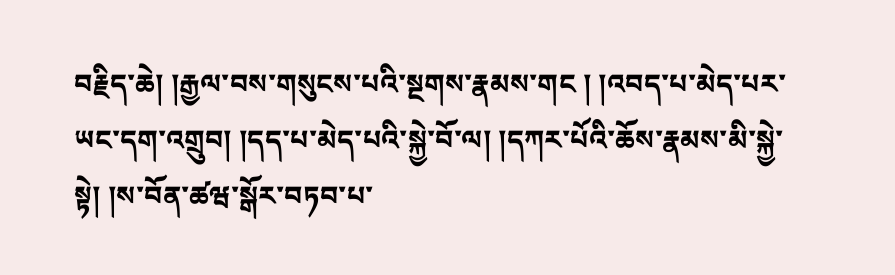བརྗིད་ཆེ། །རྒྱལ་བས་གསུངས་པའི་སྔགས་རྣམས་གང ། །འབད་པ་མེད་པར་ཡང་དག་འགྲུབ། །དད་པ་མེད་པའི་སྐྱེ་བོ་ལ། །དཀར་པོའི་ཆོས་རྣམས་མི་སྐྱེ་སྟེ། །ས་བོན་ཚཝ་སྒོར་བཏབ་པ་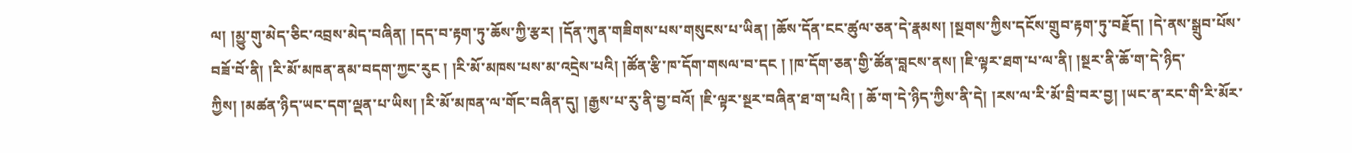ལ། །མྱུ་གུ་མེད་ཅིང་འབྲས་མེད་བཞིན། །དད་བ་རྟག་ཏུ་ཆོས་ཀྱི་རྩར། །དོན་ཀུན་གཟིགས་པས་གསུངས་པ་ཡིན། །ཆོས་དོན་ངང་ཚུལ་ཅན་དེ་རྣམས། །སྔགས་ཀྱིས་དངོས་གྲུབ་རྟག་ཏུ་བརྗོད། །དེ་ནས་སྒྲུབ་པོས་བཟོ་བོ་ནི། །རི་མོ་མཁན་ནམ་བདག་ཀྱང་རུང ། །རི་མོ་མཁས་པས་མ་འདྲེས་པའི། །ཚོན་རྩི་ཁ་དོག་གསལ་བ་དང ། །ཁ་དོག་ཅན་གྱི་ཚོན་བླངས་ནས། །ཇི་ལྟར་ཐག་པ་ལ་ནི། །སྔར་ནི་ཆོ་ག་དེ་ཉིད་ཀྱིས། །མཚན་ཉིད་ཡང་དག་ལྡན་པ་ཡིས། །རི་མོ་མཁན་ལ་གོང་བཞིན་དུ། །རྒྱས་པ་རུ་ནི་བྱ་བའོ། །ཇི་ལྟར་སྔར་བཞིན་ཐ་ག་པའི། ། ཆོ་ག་དེ་ཉིད་ཀྱིས་ནི་དེ། །རས་ལ་རི་མོ་བྲི་བར་བྱ། །ཡང་ན་རང་གི་རི་མོར་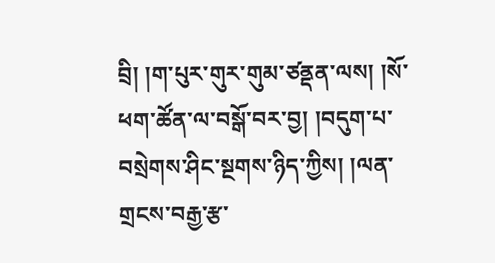བྲི། །ག་པུར་གུར་གུམ་ཙནྡན་ལས། །སོ་ཕག་ཚོན་ལ་བསྒོ་བར་བྱ། །བདུག་པ་བསྲེགས་ཤིང་སྔགས་ཉིད་ཀྱིས། །ལན་གྲངས་བརྒྱ་རྩ་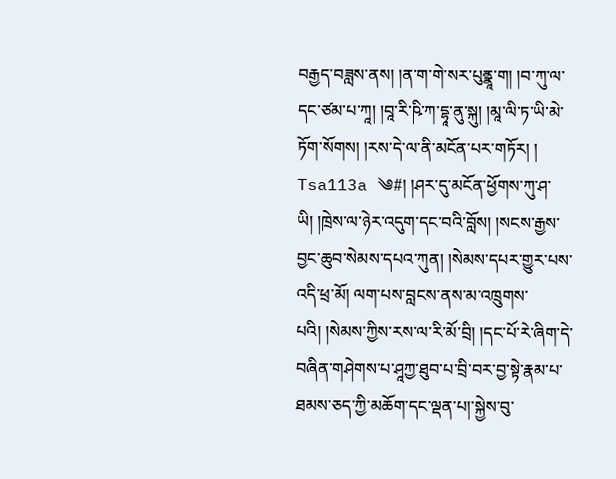བརྒྱད་བཟླས་ནས། །ན་ག་གེ་སར་པུནྣཱ་ག། །བ་ཀུ་ལ་དང་ཙམ་པ་ཀཱ། །བཱ་རི་ཥི་ཀ་དྷཱ་ནུ་སྐུ། །མཱ་ལི་ཏ་ཡི་མེ་ཏོག་སོགས། །རས་དེ་ལ་ནི་མངོན་པར་གཏོར། ། Tsa113a ༄#། །ཤར་དུ་མངོན་ཕྱོགས་ཀུ་ཤ་ཡི། །ཁྲེས་ལ་ཉེར་འདུག་དང་བའི་བློས། །སངས་རྒྱས་བྱང་ཆུབ་སེམས་དཔའ་ཀུན། །སེམས་དཔར་གྱུར་པས་འདི་ཕྲ་མོ། ལག་པས་བླངས་ནས་མ་འཁྲུགས་པའི། །སེམས་ཀྱིས་རས་ལ་རི་མོ་བྲི། །དང་པོ་རེ་ཞིག་དེ་བཞིན་གཤེགས་པ་ཤཱཀྱ་ཐུབ་པ་བྲི་བར་བྱ་སྟེ་རྣམ་པ་ཐམས་ཅད་ཀྱི་མཆོག་དང་ལྡན་པ།་སྐྱེས་བུ་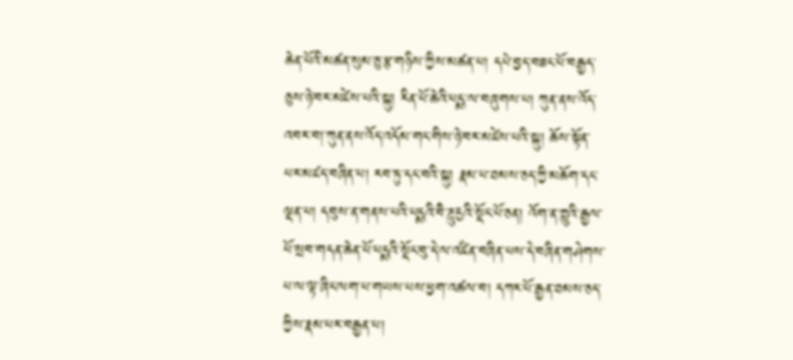ཆེན་པོའི་མཚན་སུམ་ཅུ་རྩ་གཉིས་ཀྱིས་མཚན་པ། དཔེ་བྱད་བཟང་པོ་བརྒྱད་ཅུས་ཉེ་བར་མཛེས་པའི་སྐུ། རིན་པོ་ཆེའི་པདྨ་ལ་བཞུགས་པ། ཀུན་ནས་འོད་འབར་བ།་ཀུན་ནས་འོད་འདོམ་གང་གིས་ཉེ་བར་མཛེས་པའི་སྐུ། ཆོས་སྟོན་པར་མཛད་བཞིན་པ། རབ་ཏུ་དང་བའི་སྐུ། རྣམ་པ་ཐམས་ཅད་ཀྱི་མཆོག་དང་ལྡན་པ། དབུས་ན་གནས་པའི་པདྨའི་བཻ་ཌཱུརྱའི་སྡོང་པོ་ཅན། འོག་ན་ཀླུའི་རྒྱལ་པོ་སྲབ་གདན་ཆེན་པོ་པདྨའི་སྡོང་བུ་དེ་ལ་འཛིན་བཞིན་པས་དེ་བཞིན་གཤེགས་པ་ལ་ལྟ་ཞིང་ལག་པ་གཡས་པས་ཕྱག་འཚལ་བ། དཀར་པོ་རྒྱན་ཐམས་ཅད་ཀྱིས་རྣམ་པར་བརྒྱན་པ།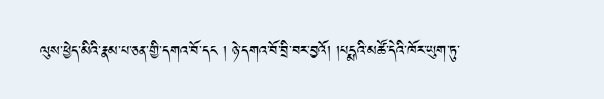ལུས་ཕྱེད་མིའི་རྣམ་པ་ཅན་གྱི་དགའ་བོ་དང ། ཉེ་དགའ་བོ་བྲི་བར་བྱའོ། །པདྨའི་མཚོ་དེའི་ཁོར་ཡུག་ཏུ་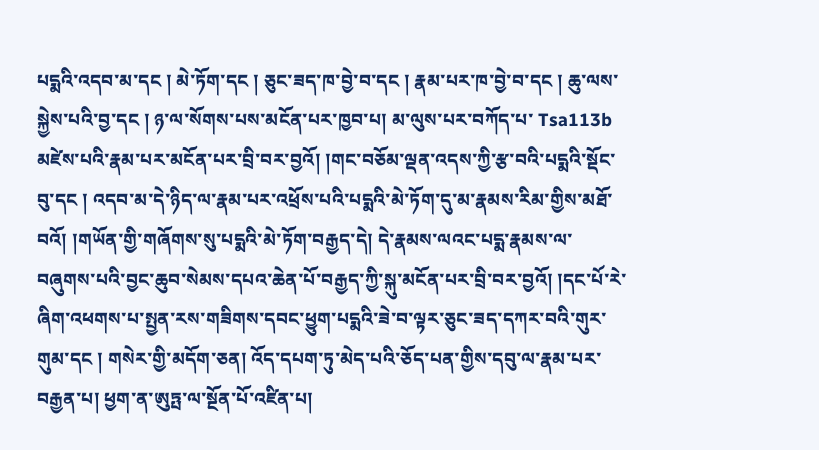པདྨའི་འདབ་མ་དང ། མེ་ཏོག་དང ། ཅུང་ཟད་ཁ་བྱེ་བ་དང ། རྣམ་པར་ཁ་བྱེ་བ་དང ། ཆུ་ལས་སྐྱེས་པའི་བྱ་དང ། ཉ་ལ་སོགས་པས་མངོན་པར་ཁྱབ་པ། མ་ལུས་པར་བཀོད་པ་ Tsa113b མཛེས་པའི་རྣམ་པར་མངོན་པར་བྲི་བར་བྱའོ། །གང་བཅོམ་ལྡན་འདས་ཀྱི་རྩ་བའི་པདྨའི་སྡོང་བུ་དང ། འདབ་མ་དེ་ཉིད་ལ་རྣམ་པར་འཕྲོས་པའི་པདྨའི་མེ་ཏོག་དུ་མ་རྣམས་རིམ་གྱིས་མཐོ་བའོ། །གཡོན་གྱི་གཞོགས་སུ་པདྨའི་མེ་ཏོག་བརྒྱད་དེ། དེ་རྣམས་ལའང་པདྨ་རྣམས་ལ་བཞུགས་པའི་བྱང་ཆུབ་སེམས་དཔའ་ཆེན་པོ་བརྒྱད་ཀྱི་སྐུ་མངོན་པར་བྲི་བར་བྱའོ། །དང་པོ་རེ་ཞིག་འཕགས་པ་སྤྱན་རས་གཟིགས་དབང་ཕྱུག་པདྨའི་ཟེ་བ་ལྟར་ཅུང་ཟད་དཀར་བའི་གུར་གུམ་དང ། གསེར་གྱི་མདོག་ཅན། འོད་དཔག་ཏུ་མེད་པའི་ཅོད་པན་གྱིས་དབུ་ལ་རྣམ་པར་བརྒྱན་པ། ཕྱག་ན་ཨུཏྤ་ལ་སྔོན་པོ་འཛིན་པ།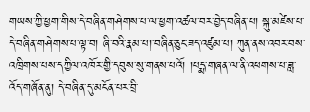གཡས་ཀྱི་ཕྱག་གིས་དེ་བཞིན་གཤེགས་པ་ལ་ཕྱག་འཚལ་བར་བྱེད་བཞིན་པ། སྐུ་མཛེས་པ་དེ་བཞིན་གཤེགས་པ་ལྟ་བ། ཞི་བའི་རྣམ་པ།་བཞིན་ཅུང་ཟད་འཛུམ་པ། ཀུན་ནས་འབར་བས་འཁྲིགས་པས་དཀྱིལ་འཁོར་གྱི་དབུས་སུ་གནས་པའོ། །པདྨ་གཞན་ལ་ནི་འཕགས་པ་ཟླ་འོད་གཞོན་ནུ། དེ་བཞིན་དུ་མངོན་པར་བྲི་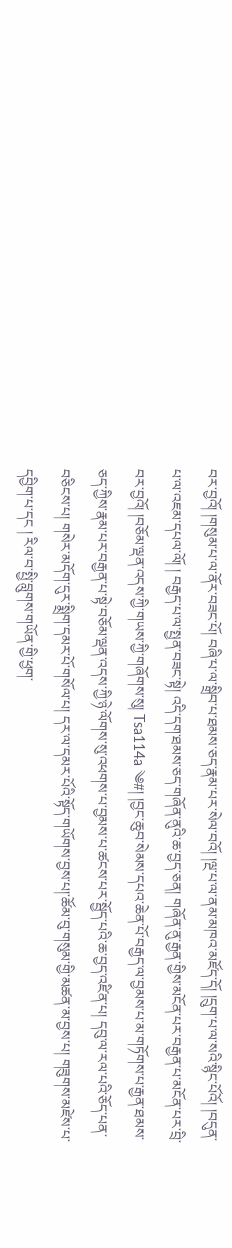བར་བྱའོ། །གསུམ་པ་ལ་ནོར་བཟང་པོ། བཞི་པ་ལ་སྒྲིབ་པ་ཐམས་ཅད་རྣམ་པར་སེལ་བའོ། །ལྔ་པ་ལ་ནམ་མཁའ་མཛོད་དོ། །དྲུག་པ་ལ་སའི་སྙིང་པོའོ། །བདུན་པ་ལ་འཇམ་དཔལ་ལོ། ། བརྒྱད་པ་ལ་སྤྱན་བཟང་སྟེ། འདི་དག་ཐམས་ཅད་གཞོན་ནུའི་ཆ་བྱད་ཅན། གཞོན་ནུ་རྒྱན་གྱིས་མངོན་པར་བརྒྱན་པ་མངོན་པར་བྲི་བར་བྱའོ། །བཅོམ་ལྡན་འདས་ཀྱི་གཡས་ཀྱི་གཞོགས་སུ། Tsa114a ༄#། །བྱང་ཆུབ་སེམས་དཔའ་ཆེན་པོ་བརྒྱད་ལ་བྱམས་པ་མ་གཏོགས་པ་རྒྱན་ཐམས་ཅད་ཀྱིས་རྣམ་པར་བརྒྱན་པ་སྟེ་བཅོམ་ལྡན་འདས་ཀྱི་ཉེ་ལོགས་སུ་འཕགས་པ་བྱམས་པ་ཚངས་པར་སྦྱོད་པའི་ཆ་བྱད་འཛིན་པ། དབུ་ལ་རལ་པའི་ཅོད་པན་བཅིངས་པ། གསེར་མདོག་དུར་སྨྲིག་དམར་པོ་གསོལ་པ། དར་ལ་དམར་པོའི་སྟོད་གཡོགས་བྱས་པ།་ཚོམ་བུ་གསུམ་གྱི་མཚན་མ་བྱས་པ། གཟུགས་མཛེས་པ་དབྱིག་པ་དང ། རིལ་བ་སྤྱི་བླུགས་གཡོན་གྱི་ཕྱག་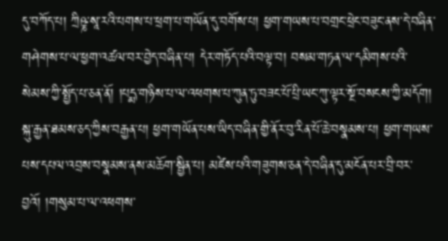དུ་བཀོད་པ། ཀྲིཥྞ་སཱ་རའི་པགས་པ་ཕྲག་པ་གཡོན་དུ་བགོས་པ། ཕྱག་གཡས་པ་བགྲང་ཕྲེང་བཟུང་ནས་དེ་བཞིན་གཤེགས་པ་ལ་ཕྱག་འཚལ་བར་བྱེད་བཞིན་པ། དེར་གཏོད་པའི་བལྟ་བ། བསམ་གཏན་ལ་དམིགས་པའི་སེམས་ཀྱི་སྤྱོད་པ་ཅན་ནོ། །པདྨ་གཉིས་པ་ལ་འཕགས་པ་ཀུན་ཏུ་བཟང་པོ་པྲི་ཡང་ཀུ་ལྟར་སྔོ་བསངས་ཀྱི་མདོག། སྐུ་རྒྱན་ཐམས་ཅད་ཀྱིས་བརྒྱན་པ། ཕྱག་གཡོན་པས་ཡིད་བཞིན་གྱི་ནོར་བུ་རིན་པོ་ཆེ་བསྣམས་པ། ཕྱག་གཡས་པས་དཔལ་འབྲས་བསྣམས་ནས་མཆོག་སྦྱིན་པ། མཛེས་པའི་གཟུགས་ཅན་དེ་བཞིན་དུ་མངོན་པར་བྲི་བར་བྱའོ། །གསུམ་པ་ལ་འཕགས་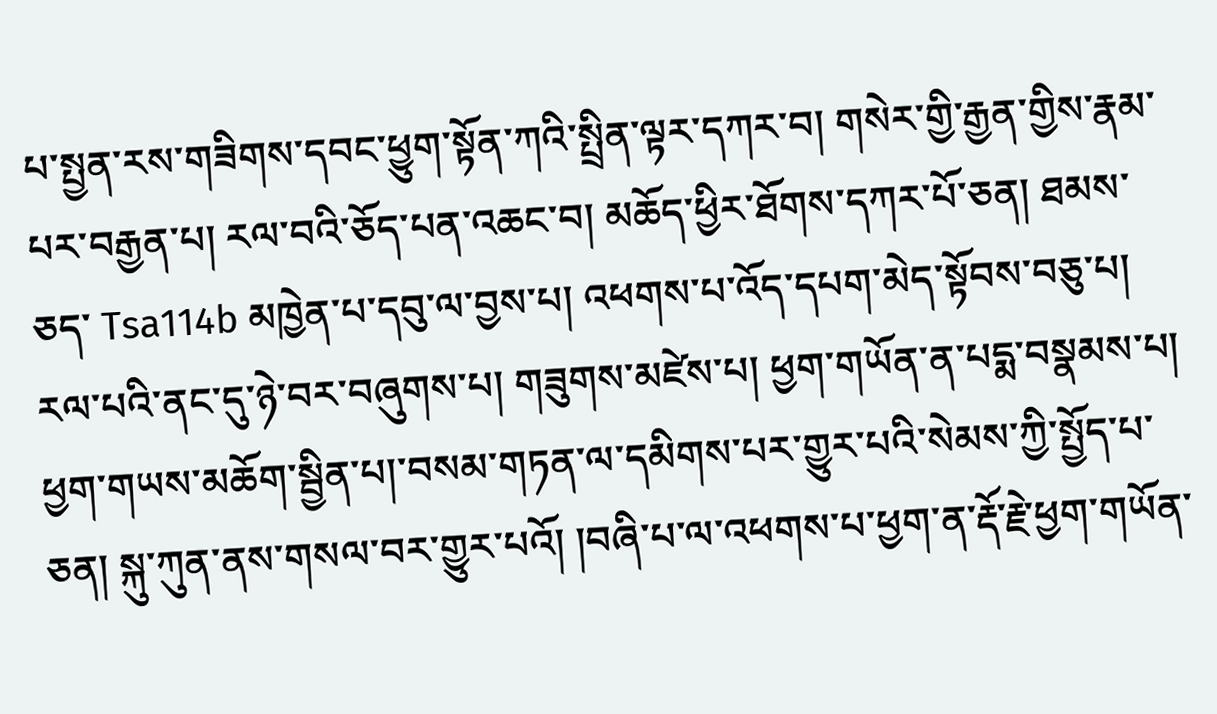པ་སྤྱན་རས་གཟིགས་དབང་ཕྱུག་སྟོན་ཀའི་སྤྲིན་ལྟར་དཀར་བ། གསེར་གྱི་རྒྱན་གྱིས་རྣམ་པར་བརྒྱན་པ། རལ་བའི་ཅོད་པན་འཆང་བ། མཆོད་ཕྱིར་ཐོགས་དཀར་པོ་ཅན། ཐམས་ཅད་ Tsa114b མཁྱེན་པ་དབུ་ལ་བྱས་པ། འཕགས་པ་འོད་དཔག་མེད་སྟོབས་བཅུ་པ། རལ་པའི་ནང་དུ་ཉེ་བར་བཞུགས་པ། གཟུགས་མཛེས་པ། ཕྱག་གཡོན་ན་པདྨ་བསྣམས་པ། ཕྱག་གཡས་མཆོག་སྦྱིན་པ།་བསམ་གཏན་ལ་དམིགས་པར་གྱུར་པའི་སེམས་ཀྱི་སྤྱོད་པ་ཅན། སྐུ་ཀུན་ནས་གསལ་བར་གྱུར་པའོ། །བཞི་པ་ལ་འཕགས་པ་ཕྱག་ན་རྡོ་རྗེ་ཕྱག་གཡོན་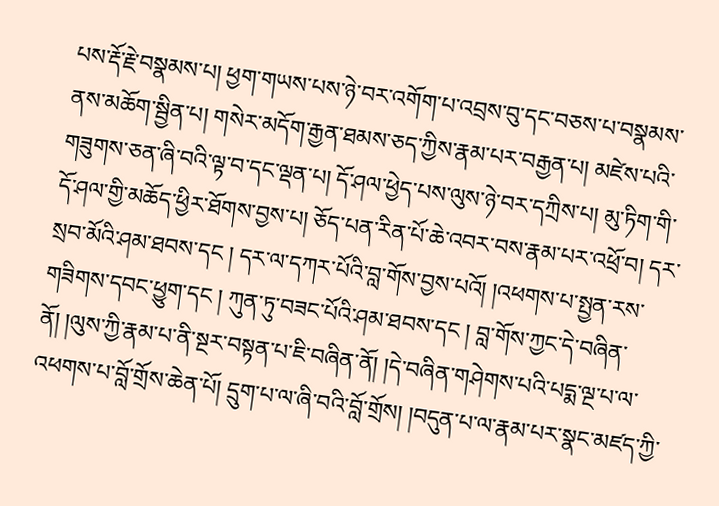པས་རྡོ་རྗེ་བསྣམས་པ། ཕྱག་གཡས་པས་ཉེ་བར་འགོག་པ་འབྲས་བུ་དང་བཅས་པ་བསྣམས་ནས་མཆོག་སྦྱིན་པ། གསེར་མདོག་རྒྱན་ཐམས་ཅད་ཀྱིས་རྣམ་པར་བརྒྱན་པ། མཛེས་པའི་གཟུགས་ཅན་ཞི་བའི་ལྟ་བ་དང་ལྡན་པ། དོ་ཤལ་ཕྱེད་པས་ལུས་ཉེ་བར་དཀྲིས་པ། མུ་ཏིག་གི་དོ་ཤལ་གྱི་མཆོད་ཕྱིར་ཐོགས་བྱས་པ། ཅོད་པན་རིན་པོ་ཆེ་འབར་བས་རྣམ་པར་འཕྲོ་བ། དར་སྲབ་མོའི་ཤམ་ཐབས་དང ། དར་ལ་དཀར་པོའི་བླ་གོས་བྱས་པའོ། །འཕགས་པ་སྤྱན་རས་གཟིགས་དབང་ཕྱུག་དང ། ཀུན་ཏུ་བཟང་པོའི་ཤམ་ཐབས་དང ། བླ་གོས་ཀྱང་དེ་བཞིན་ནོ། །ལུས་ཀྱི་རྣམ་པ་ནི་སྔར་བསྟན་པ་ཇི་བཞིན་ནོ། །དེ་བཞིན་གཤེགས་པའི་པདྨ་ལྔ་པ་ལ་འཕགས་པ་བློ་གྲོས་ཆེན་པོ། དྲུག་པ་ལ་ཞི་བའི་བློ་གྲོས། །བདུན་པ་ལ་རྣམ་པར་སྣང་མཛད་ཀྱི་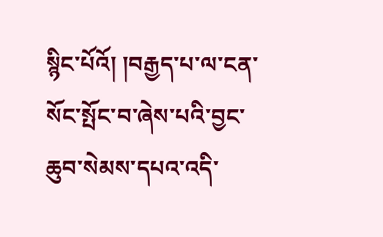སྙིང་པོའོ། །བརྒྱད་པ་ལ་ངན་སོང་སྤོང་བ་ཞེས་པའི་བྱང་ཆུབ་སེམས་དཔའ་འདི་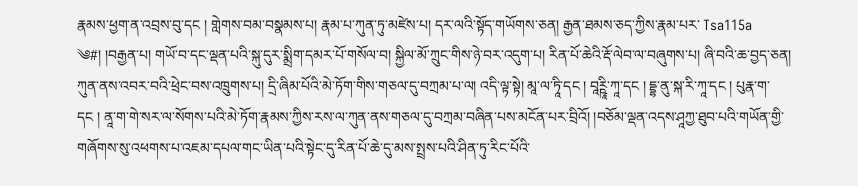རྣམས་ཕྱག་ན་འབྲས་བུ་དང ། གླེགས་བམ་བསྣམས་པ། རྣམ་པ་ཀུན་ཏུ་མཛེས་པ། དར་ལའི་སྟོད་གཡོགས་ཅན། རྒྱན་ཐམས་ཅད་ཀྱིས་རྣམ་པར་ Tsa115a ༄#། །བརྒྱན་པ། གཡོ་བ་དང་ལྡན་པའི་སྐུ་དུར་སྨྲིག་དམར་པོ་གསོལ་བ། སྐྱིལ་མོ་ཀྲུང་གིས་ཉེ་བར་འདུག་པ། རིན་པོ་ཆེའི་རྡོ་ལེབ་ལ་བཞུགས་པ། ཞི་བའི་ཆ་བྱད་ཅན། ཀུན་ནས་འབར་བའི་ཕྲེང་བས་འཁྲུགས་པ། དྲི་ཞིམ་པོའི་མེ་ཏོག་གིས་གཅལ་དུ་བཀྲམ་པ་ལ། འདི་ལྟ་སྟེ། མཱ་ལ་ཏཱི་དང ། བཱཪྵཱི་ཀཱ་དང ། དྡྷ་ནུ་སྐ་རི་ཀཱ་དང ། པུརྣ་ག་དང ། ནཱ་ག་གེ་སར་ལ་སོགས་པའི་མེ་ཏོག་རྣམས་ཀྱིས་རས་ལ་ཀུན་ནས་གཅལ་དུ་བཀྲམ་བཞིན་པས་མངོན་པར་བྲིའོ། །བཅོམ་ལྡན་འདས་ཤཱཀྱ་ཐུབ་པའི་གཡོན་གྱི་གཞོགས་སུ་འཕགས་པ་འཇམ་དཔལ་གང་ཡིན་པའི་སྟེང་དུ་རིན་པོ་ཆེ་དུ་མས་སྤྲས་པའི་ཤིན་ཏུ་རིང་པོའི་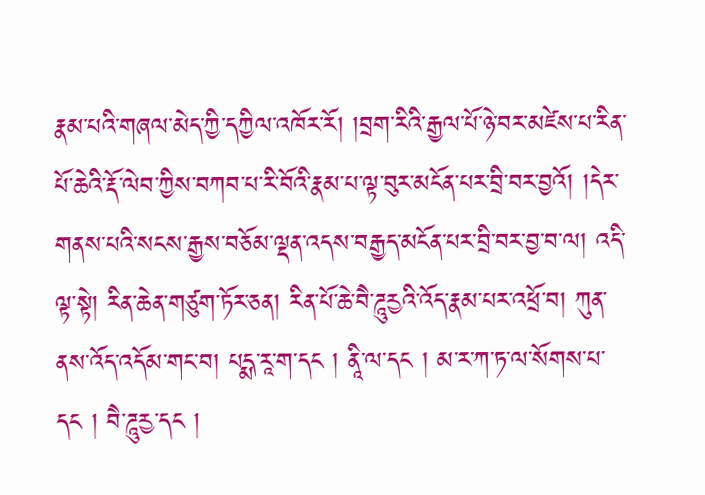རྣམ་པའི་གཞལ་མེད་ཀྱི་དཀྱིལ་འཁོར་རོ། །བྲག་རིའི་རྒྱལ་པོ་ཉེ་བར་མཛེས་པ་རིན་པོ་ཆེའི་རྡོ་ལེབ་ཀྱིས་བཀབ་པ་རི་བོའི་རྣམ་པ་ལྟ་བུར་མངོན་པར་བྲི་བར་བྱའོ། །དེར་གནས་པའི་སངས་རྒྱས་བཅོམ་ལྡན་འདས་བརྒྱད་མངོན་པར་བྲི་བར་བྱ་བ་ལ། འདི་ལྟ་སྟེ། རིན་ཆེན་གཙུག་ཏོར་ཅན། རིན་པོ་ཆེ་བཻ་ཌཱུརྱའི་འོད་རྣམ་པར་འཕྲོ་བ། ཀུན་ནས་འོད་འདོམ་གང་བ། པདྨ་རཱ་ག་དང ། ནཱི་ལ་དང ། མ་ར་ཀ་ཏ་ལ་སོགས་པ་དང ། བཻ་ཌཱུརྱ་དང །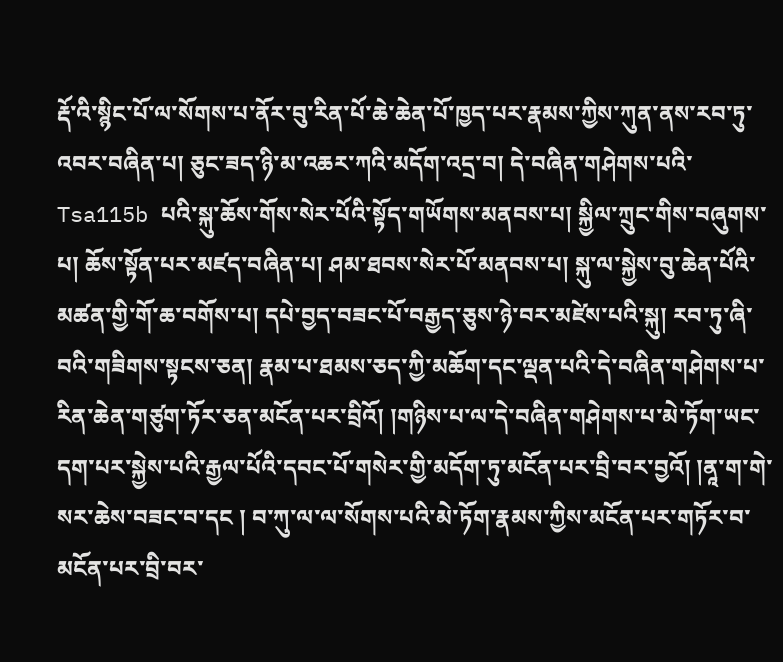རྡོ་འི་སྙིང་པོ་ལ་སོགས་པ་ནོར་བུ་རིན་པོ་ཆེ་ཆེན་པོ་ཁྱད་པར་རྣམས་ཀྱིས་ཀུན་ནས་རབ་ཏུ་འབར་བཞིན་པ། ཅུང་ཟད་ཉི་མ་འཆར་ཀའི་མདོག་འདྲ་བ། དེ་བཞིན་གཤེགས་པའི་ Tsa115b པའི་སྐུ་ཆོས་གོས་སེར་པོའི་སྟོད་གཡོགས་མནབས་པ། སྐྱིལ་ཀྲུང་གིས་བཞུགས་པ། ཆོས་སྟོན་པར་མཛད་བཞིན་པ། ཤམ་ཐབས་སེར་པོ་མནབས་པ། སྐུ་ལ་སྐྱེས་བུ་ཆེན་པོའི་མཚན་གྱི་གོ་ཆ་བགོས་པ། དཔེ་བྱད་བཟང་པོ་བརྒྱད་ཅུས་ཉེ་བར་མཛེས་པའི་སྐུ། རབ་ཏུ་ཞི་བའི་གཟིགས་སྟངས་ཅན། རྣམ་པ་ཐམས་ཅད་ཀྱི་མཆོག་དང་ལྡན་པའི་དེ་བཞིན་གཤེགས་པ་རིན་ཆེན་གཙུག་ཏོར་ཅན་མངོན་པར་བྲིའོ། །གཉིས་པ་ལ་དེ་བཞིན་གཤེགས་པ་མེ་ཏོག་ཡང་དག་པར་སྐྱེས་པའི་རྒྱལ་པོའི་དབང་པོ་གསེར་གྱི་མདོག་ཏུ་མངོན་པར་བྲི་བར་བྱའོ། །ནཱ་ག་གེ་སར་ཆེས་བཟང་བ་དང ། བ་ཀུ་ལ་ལ་སོགས་པའི་མེ་ཏོག་རྣམས་ཀྱིས་མངོན་པར་གཏོར་བ་མངོན་པར་བྲི་བར་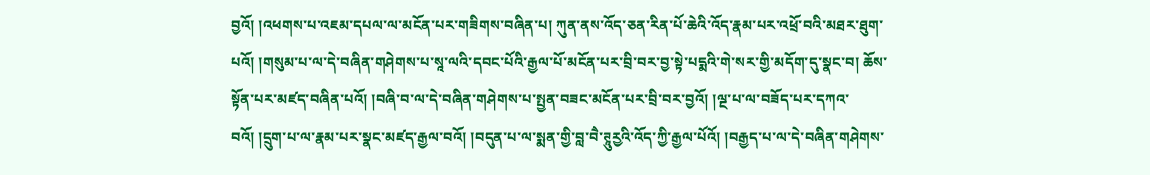བྱའོ། །འཕགས་པ་འཇམ་དཔལ་ལ་མངོན་པར་གཟིགས་བཞིན་པ། ཀུན་ནས་འོད་ཅན་རིན་པོ་ཆེའི་འོད་རྣམ་པར་འཕྲོ་བའི་མཐར་ཐུག་པའོ། །གསུམ་པ་ལ་དེ་བཞིན་གཤེགས་པ་སཱ་ལའི་དབང་པོའི་རྒྱལ་པོ་མངོན་པར་བྲི་བར་བྱ་སྟེ་པདྨའི་གེ་སར་གྱི་མདོག་དུ་སྣང་བ། ཆོས་སྟོན་པར་མཛད་བཞིན་པའོ། །བཞི་བ་ལ་དེ་བཞིན་གཤེགས་པ་སྤྱན་བཟང་མངོན་པར་བྲི་བར་བྱའོ། །ལྔ་པ་ལ་བཟོད་པར་དཀའ་བའོ། །དྲུག་པ་ལ་རྣམ་པར་སྣང་མཛད་རྒྱལ་བའོ། །བདུན་པ་ལ་སྨན་གྱི་བླ་བཻ་ཊཱུརྱའི་འོད་ཀྱི་རྒྱལ་པོའོ། །བརྒྱད་པ་ལ་དེ་བཞིན་གཤེགས་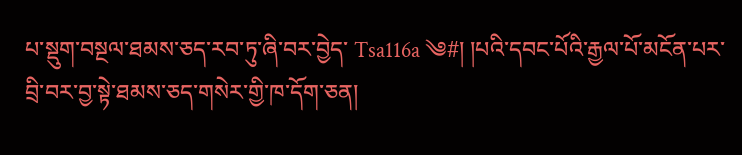པ་སྡུག་བསྔལ་ཐམས་ཅད་རབ་ཏུ་ཞི་བར་བྱེད་ Tsa116a ༄#། །པའི་དབང་པོའི་རྒྱལ་པོ་མངོན་པར་བྲི་བར་བྱ་སྟེ་ཐམས་ཅད་གསེར་གྱི་ཁ་དོག་ཅན།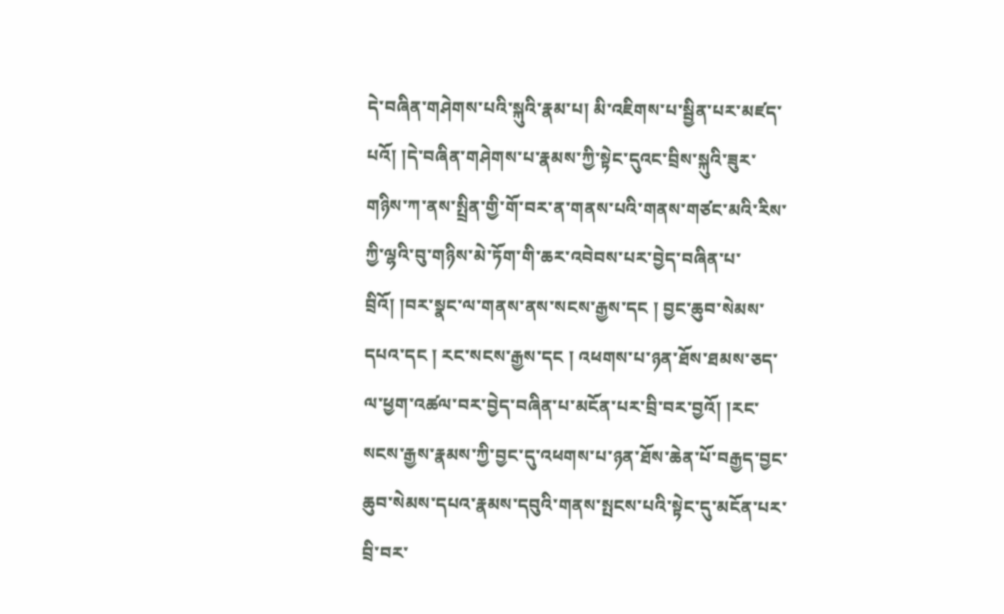དེ་བཞིན་གཤེགས་པའི་སྐུའི་རྣམ་པ། མི་འཇིགས་པ་སྦྱིན་པར་མཛད་པའོ། །དེ་བཞིན་གཤེགས་པ་རྣམས་ཀྱི་སྟེང་དུའང་བྲིས་སྐུའི་ཟུར་གཉིས་ཀ་ནས་སྤྲིན་གྱི་གོ་བར་ན་གནས་པའི་གནས་གཙང་མའི་རིས་ཀྱི་ལྷའི་བུ་གཉིས་མེ་ཏོག་གི་ཆར་འབེབས་པར་བྱེད་བཞིན་པ་བྲིའོ། །བར་སྣང་ལ་གནས་ནས་སངས་རྒྱས་དང ། བྱང་ཆུབ་སེམས་དཔའ་དང ། རང་སངས་རྒྱས་དང ། འཕགས་པ་ཉན་ཐོས་ཐམས་ཅད་ལ་ཕྱག་འཚལ་བར་བྱེད་བཞིན་པ་མངོན་པར་བྲི་བར་བྱའོ། །རང་སངས་རྒྱས་རྣམས་ཀྱི་བྱང་དུ་འཕགས་པ་ཉན་ཐོས་ཆེན་པོ་བརྒྱད་བྱང་ཆུབ་སེམས་དཔའ་རྣམས་དབུའི་གནས་སྤངས་པའི་སྟེང་དུ་མངོན་པར་བྲི་བར་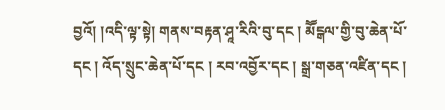བྱའོ། །འདི་ལྟ་སྟེ། གནས་བརྟན་ཤཱ་རིའི་བུ་དང ། མཽངྒལ་གྱི་བུ་ཆེན་པོ་དང ། འོད་སྲུང་ཆེན་པོ་དང ། རབ་འབྱོར་དང ། སྒྲ་གཅན་འཛིན་དང །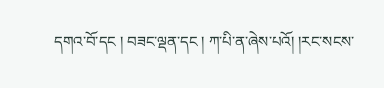དགའ་བོ་དང ། བཟང་ལྡན་དང ། ཀ་པི་ན་ཞེས་པའོ། །རང་སངས་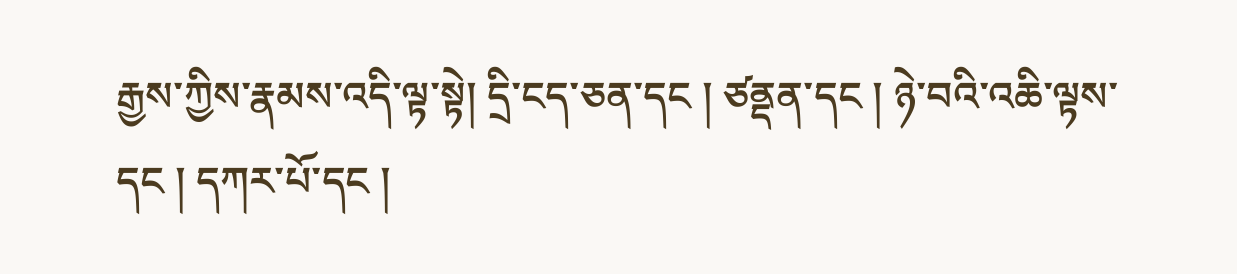རྒྱས་ཀྱིས་རྣམས་འདི་ལྟ་སྟེ། དྲི་ངད་ཅན་དང ། ཙནྡན་དང ། ཉེ་བའི་འཆི་ལྟས་དང ། དཀར་པོ་དང །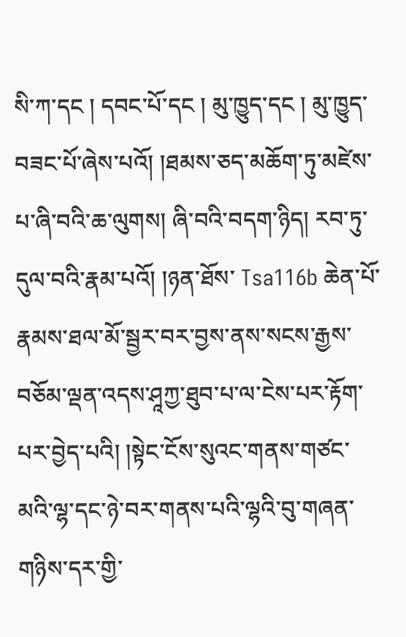སི་ཀ་དང ། དབང་པོ་དང ། མུ་ཁྱུད་དང ། མུ་ཁྱུད་བཟང་པོ་ཞེས་པའོ། །ཐམས་ཅད་མཆོག་ཏུ་མཛེས་པ་ཞི་བའི་ཆ་ལུགས། ཞི་བའི་བདག་ཉིད། རབ་ཏུ་དུལ་བའི་རྣམ་པའོ། །ཉན་ཐོས་ Tsa116b ཆེན་པོ་རྣམས་ཐལ་མོ་སྦྱར་བར་བྱས་ནས་སངས་རྒྱས་བཅོམ་ལྡན་འདས་ཤཱཀྱ་ཐུབ་པ་ལ་ངེས་པར་རྟོག་པར་བྱེད་པའི། །སྟེང་ངོས་སུའང་གནས་གཙང་མའི་ལྷ་དང་ཉེ་བར་གནས་པའི་ལྷའི་བུ་གཞན་གཉིས་དར་གྱི་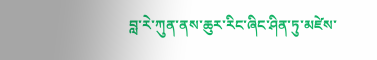བླ་རེ་ཀུན་ནས་ཆུར་རིང་ཞིང་ཤིན་ཏུ་མཛེས་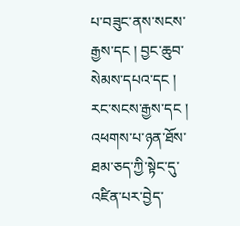པ་བཟུང་ནས་སངས་རྒྱས་དང ། བྱང་ཆུབ་སེམས་དཔའ་དང ། རང་སངས་རྒྱས་དང ། འཕགས་པ་ཉན་ཐོས་ཐམ་ཅད་ཀྱི་སྟེང་དུ་འཛིན་པར་བྱེད་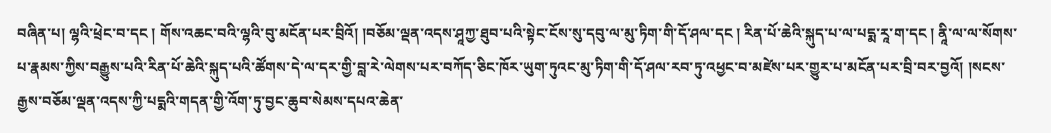བཞིན་པ། ལྷའི་ཕྲེང་བ་དང ། གོས་འཆང་བའི་ལྷའི་བུ་མངོན་པར་བྲིའོ། །བཅོམ་ལྡན་འདས་ཤཱཀྱ་ཐུབ་པའི་སྟེང་ངོས་སུ་དབུ་ལ་མུ་ཏིག་གི་དོ་ཤལ་དང ། རིན་པོ་ཆེའི་སྐུད་པ་ལ་པདྨ་རཱ་ག་དང ། ནཱི་ལ་ལ་སོགས་པ་རྣམས་ཀྱིས་བརྒྱུས་པའི་རིན་པོ་ཆེའི་སྐུད་པའི་ཚོགས་དེ་ལ་དར་གྱི་བླ་རེ་ལེགས་པར་བཀོད་ཅིང་ཁོར་ཡུག་ཏུའང་མུ་ཏིག་གི་དོ་ཤལ་རབ་ཏུ་འཕྱང་བ་མཛེས་པར་གྱུར་པ་མངོན་པར་བྲི་བར་བྱའོ། །སངས་རྒྱས་བཅོམ་ལྡན་འདས་ཀྱི་པདྨའི་གདན་གྱི་འོག་ཏུ་བྱང་ཆུབ་སེམས་དཔའ་ཆེན་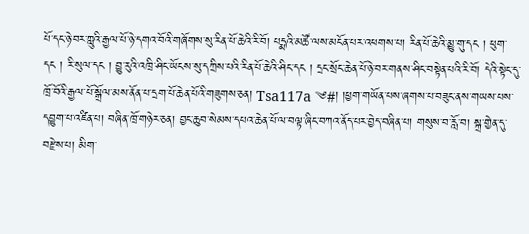པོ་དང་ཉེ་བར་ཀླུའི་རྒྱལ་པོ་ཉེ་དགའ་བོའི་གཞོགས་སུ་རིན་པོ་ཆེའི་རི་བོ། པདྨའི་མཚོ་ལས་མངོན་པར་འཕགས་པ། རིན་པོ་ཆེའི་མྱུ་གུ་དང ། ཕུག་དང ། རི་སུལ་དང ། བྱུ་རུའི་འཁྲི་ཤིང་ཡོངས་སུ་དཀྲིས་པའི་རིན་པོ་ཆེའི་ཤིང་དང ། དྲང་སྲོང་ཆེན་པོ་ཉེ་བར་གནས་ཤིང་བསྟེན་པའི་རི་བོ། དེའི་སྟེང་དུ་ཁྲོ་བོའི་རྒྱལ་པོ་སྒྲོལ་མས་ནོན་པ་དྲག་པོ་ཆེན་པོའི་གཟུགས་ཅན། Tsa117a ༄#། །ཕྱག་གཡོན་པས་ཞགས་པ་བཟུང་ནས་གཡས་པས་དབྱུག་པ་འཛིན་པ། བཞིན་ཁྲོ་གཉེར་ཅན། བྱང་ཆུབ་སེམས་དཔའ་ཆེན་པོ་ལ་བལྟ་ཞིང་བཀའ་ནོད་པར་བྱེད་བཞིན་པ། གསུས་བ་རློ་བ། སྐྲ་གྱེན་དུ་བརྫེས་པ། མིག་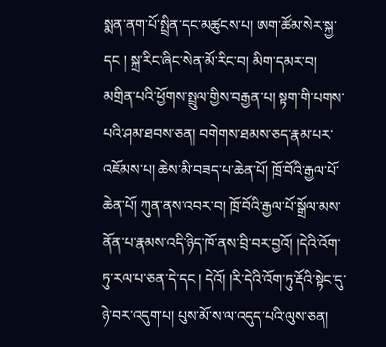སྨན་ནག་པོ་སྤྲིན་དང་མཚུངས་པ། ཨག་ཚོམ་སེར་སྐྱ་དང ། སྐྲ་རིང་ཞིང་སེན་མོ་རིང་བ། མིག་དམར་བ། མགྲིན་པའི་ཕྱོགས་སྤྲུལ་གྱིས་བརྒྱན་པ། སྟག་གི་པགས་པའི་ཤམ་ཐབས་ཅན། བགེགས་ཐམས་ཅད་རྣམ་པར་འཇོམས་པ། ཆེས་མི་བཟད་པ་ཆེན་པོ། ཁྲོ་བོའི་རྒྱལ་པོ་ཆེན་པོ། ཀུན་ནས་འབར་བ། ཁྲོ་བོའི་རྒྱལ་པོ་སྒྲོལ་མས་ནོན་པ་རྣམས་འདི་ཉིད་ཁོ་ནས་བྲི་བར་བྱའོ། །དེའི་འོག་ཏུ་རལ་པ་ཅན་དེ་དང ། དེའོ། །རི་དེའི་འོག་ཏུ་རྡོའི་སྟེང་དུ་ཉེ་བར་འདུག་པ། པུས་མོ་ས་ལ་འདུད་པའི་ལུས་ཅན།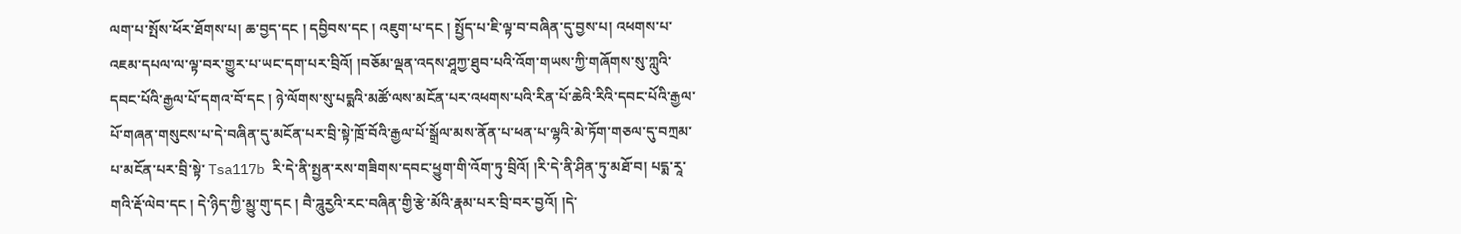ལག་པ་སྤོས་ཕོར་ཐོགས་པ། ཆ་བྱད་དང ། དབྱིབས་དང ། འཇུག་པ་དང ། སྤྱོད་པ་ཇི་ལྟ་བ་བཞིན་དུ་བྱས་པ། འཕགས་པ་འཇམ་དཔལ་ལ་ལྟ་བར་གྱུར་པ་ཡང་དག་པར་བྲིའོ། །བཅོམ་ལྡན་འདས་ཤཱཀྱ་ཐུབ་པའི་འོག་གཡས་ཀྱི་གཞོགས་སུ་ཀླུའི་དབང་པོའི་རྒྱལ་པོ་དགའ་བོ་དང ། ཉེ་ལོགས་སུ་པདྨའི་མཚོ་ལས་མངོན་པར་འཕགས་པའི་རིན་པོ་ཆེའི་རིའི་དབང་པོའི་རྒྱལ་པོ་གཞན་གསུངས་པ་དེ་བཞིན་དུ་མངོན་པར་བྲི་སྟེ་ཁྲོ་བོའི་རྒྱལ་པོ་སྒྲོལ་མས་ནོན་པ་ཕན་པ་ལྷའི་མེ་ཏོག་གཅལ་དུ་བཀྲམ་པ་མངོན་པར་བྲི་སྟེ་ Tsa117b རི་དེ་ནི་སྤྱན་རས་གཟིགས་དབང་ཕྱུག་གི་འོག་ཏུ་བྲིའོ། །རི་དེ་ནི་ཤིན་ཏུ་མཐོ་བ། པདྨ་རཱ་གའི་རྡོ་ལེབ་དང ། དེ་ཉིད་ཀྱི་མྱུ་གུ་དང ། བཻ་ཌཱུརྱའི་རང་བཞིན་གྱི་རྩེ་མོའི་རྣམ་པར་བྲི་བར་བྱའོ། །དེ་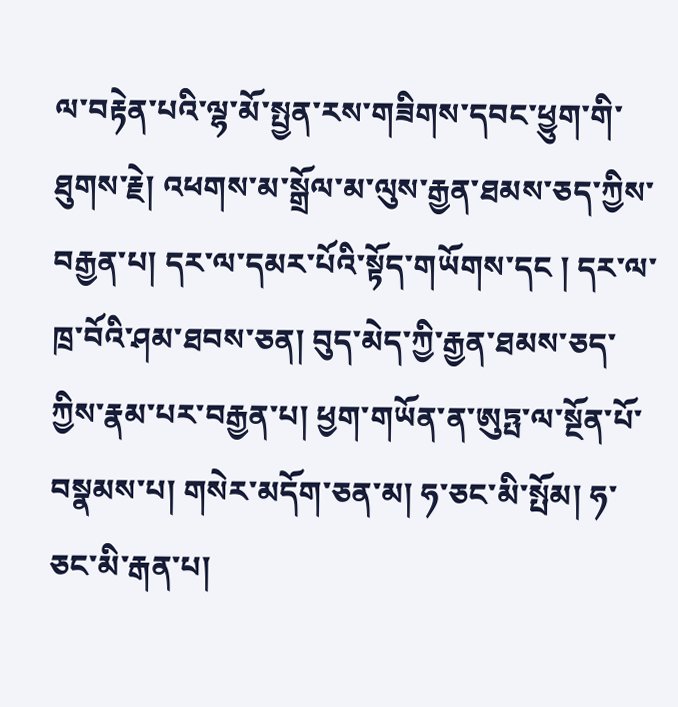ལ་བརྟེན་པའི་ལྷ་མོ་སྤྱན་རས་གཟིགས་དབང་ཕྱུག་གི་ཐུགས་རྗེ། འཕགས་མ་སྒྲོལ་མ་ལུས་རྒྱན་ཐམས་ཅད་ཀྱིས་བརྒྱན་པ། དར་ལ་དམར་པོའི་སྟོད་གཡོགས་དང ། དར་ལ་ཁྲ་བོའི་ཤམ་ཐབས་ཅན། བུད་མེད་ཀྱི་རྒྱན་ཐམས་ཅད་ཀྱིས་རྣམ་པར་བརྒྱན་པ། ཕྱག་གཡོན་ན་ཨུཏྤ་ལ་སྔོན་པོ་བསྣམས་པ། གསེར་མདོག་ཅན་མ། ཧ་ཅང་མི་སྤོམ། ཧ་ཅང་མི་རྒན་པ།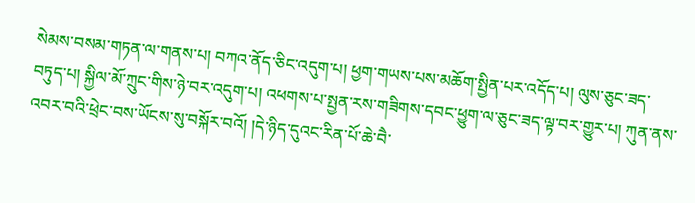སེམས་བསམ་གཏན་ལ་གནས་པ། བཀའ་ནོད་ཅིང་འདུག་པ། ཕྱག་གཡས་པས་མཆོག་སྤྱིན་པར་འདོད་པ། ལུས་ཅུང་ཟད་བཏུད་པ། སྐྱིལ་མོ་ཀྲུང་གིས་ཉེ་བར་འདུག་པ། འཕགས་པ་སྤྱན་རས་གཟིགས་དབང་ཕྱུག་ལ་ཅུང་ཟད་ལྟ་བར་གྱུར་པ། ཀུན་ནས་འབར་བའི་ཕྲེང་བས་ཡོངས་སུ་བསྐོར་བའོ། །དེ་ཉིད་དུའང་རིན་པོ་ཆེ་བཻ་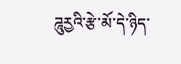ཌཱུརྱའི་རྩེ་མོ་དེ་ཉིད་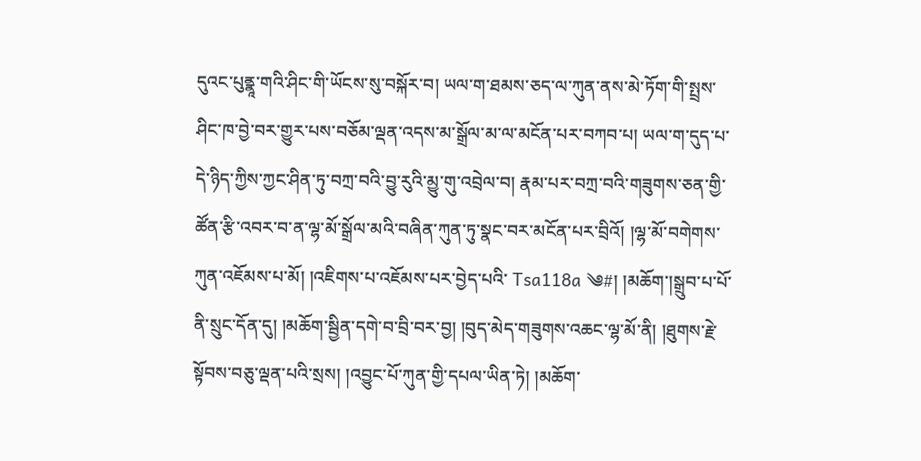དུའང་པུནྣཱ་གའི་ཤིང་གི་ཡོངས་སུ་བསྐོར་བ། ཡལ་ག་ཐམས་ཅད་ལ་ཀུན་ནས་མེ་ཏོག་གི་སྤྲས་ཤིང་ཁ་བྱེ་བར་གྱུར་པས་བཅོམ་ལྡན་འདས་མ་སྒྲོལ་མ་ལ་མངོན་པར་བཀབ་པ། ཡལ་ག་དུད་པ་དེ་ཉིད་ཀྱིས་ཀྱང་ཤིན་ཏུ་བཀྲ་བའི་བྱུ་རུའི་མྱུ་གུ་འབྲེལ་བ། རྣམ་པར་བཀྲ་བའི་གཟུགས་ཅན་གྱི་ཚོན་རྩི་འབར་བ་ན་ལྷ་མོ་སྒྲོལ་མའི་བཞིན་ཀུན་ཏུ་སྣང་བར་མངོན་པར་བྲིའོ། །ལྷ་མོ་བགེགས་ཀུན་འཇོམས་པ་མོ། །འཇིགས་པ་འཇོམས་པར་བྱེད་པའི་ Tsa118a ༄#། །མཆོག་།སྒྲུབ་པ་པོ་ནི་སྲུང་དོན་དུ། །མཆོག་སྦྱིན་དགེ་བ་བྲི་བར་བྱ། །བུད་མེད་གཟུགས་འཆང་ལྷ་མོ་ནི། །ཐུགས་རྗེ་སྟོབས་བཅུ་ལྡན་པའི་སྲས། །འབྱུང་པོ་ཀུན་གྱི་དཔལ་ཡིན་ཏེ། །མཆོག་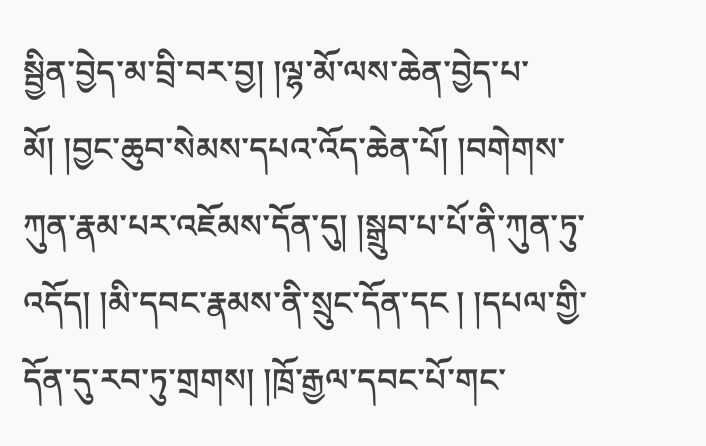སྦྱིན་བྱེད་མ་བྲི་བར་བྱ། །ལྷ་མོ་ལས་ཆེན་བྱེད་པ་མོ། །བྱང་ཆུབ་སེམས་དཔའ་འོད་ཆེན་པོ། །བགེགས་ཀུན་རྣམ་པར་འཇོམས་དོན་དུ། །སྒྲུབ་པ་པོ་ནི་ཀུན་ཏུ་འདོད། །མི་དབང་རྣམས་ནི་སྲུང་དོན་དང ། །དཔལ་གྱི་དོན་དུ་རབ་ཏུ་གྲགས། །ཁྲོ་རྒྱལ་དབང་པོ་གང་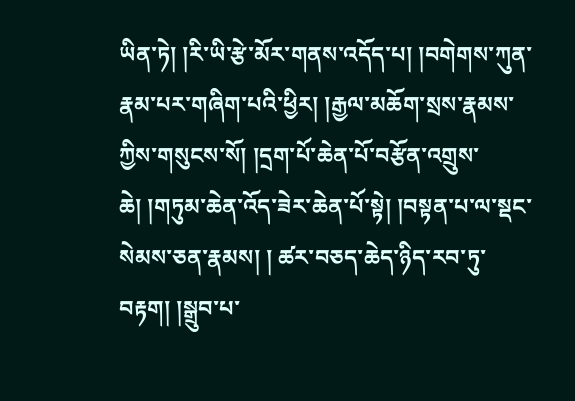ཡིན་ཏེ། །རི་ཡི་རྩེ་མོར་གནས་འདོད་པ། །བགེགས་ཀུན་རྣམ་པར་གཞིག་པའི་ཕྱིར། །རྒྱལ་མཆོག་སྲས་རྣམས་ཀྱིས་གསུངས་སོ། །དྲག་པོ་ཆེན་པོ་བརྩོན་འགྲུས་ཆེ། །གཏུམ་ཆེན་འོད་ཟེར་ཆེན་པོ་སྟེ། །བསྟན་པ་ལ་སྡང་སེམས་ཅན་རྣམས། ། ཚར་བཅད་ཆེད་ཉིད་རབ་ཏུ་བརྟག། །སྒྲུབ་པ་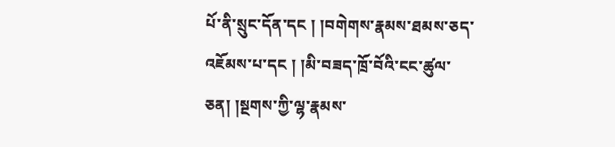པོ་ནི་སྲུང་དོན་དང ། །བགེགས་རྣམས་ཐམས་ཅད་འཇོམས་པ་དང ། །མི་བཟད་ཁྲོ་བོའི་ངང་ཚུལ་ཅན། །སྔགས་ཀྱི་ལྷ་རྣམས་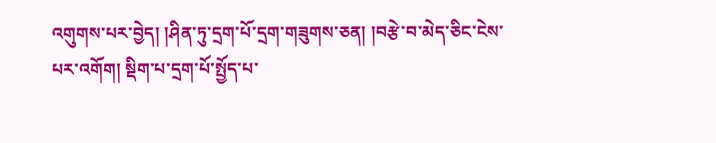འགུགས་པར་བྱེད། །ཤིན་ཏུ་དྲག་པོ་དྲག་གཟུགས་ཅན། །བརྩེ་བ་མེད་ཅིང་ངེས་པར་འགོག། སྡིག་པ་དྲག་པོ་སྤྱོད་པ་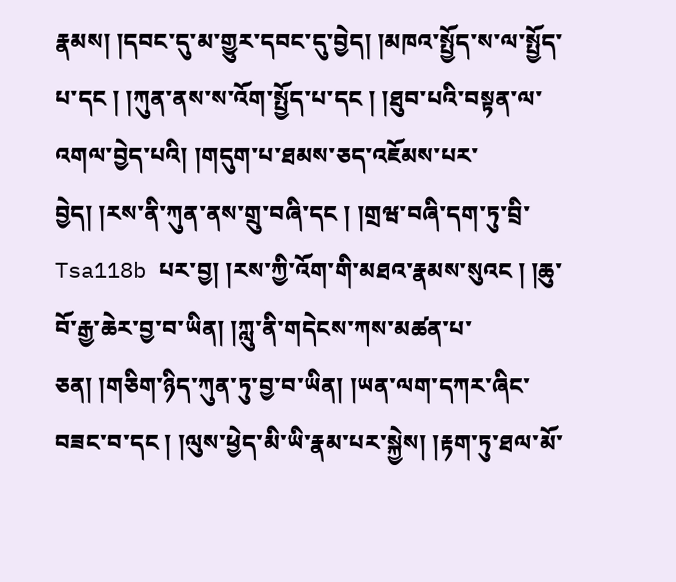རྣམས། །དབང་དུ་མ་གྱུར་དབང་དུ་བྱེད། །མཁའ་སྤྱོད་ས་ལ་སྤྱོད་པ་དང ། །ཀུན་ནས་ས་འོག་སྤྱོད་པ་དང ། །ཐུབ་པའི་བསྟན་ལ་འགལ་བྱེད་པའི། །གདུག་པ་ཐམས་ཅད་འཇོམས་པར་བྱེད། །རས་ནི་ཀུན་ནས་གྲུ་བཞི་དང ། །གྲཝ་བཞི་དག་ཏུ་བྲི་ Tsa118b པར་བྱ། །རས་ཀྱི་འོག་གི་མཐའ་རྣམས་སུའང ། །ཆུ་བོ་རྒྱ་ཆེར་བྱ་བ་ཡིན། །ཀླུ་ནི་གདེངས་ཀས་མཚན་པ་ཅན། །གཅིག་ཉིད་ཀུན་ཏུ་བྱ་བ་ཡིན། །ཡན་ལག་དཀར་ཞིང་བཟང་བ་དང ། །ལུས་ཕྱེད་མི་ཡི་རྣམ་པར་སྐྱེས། །རྟག་ཏུ་ཐལ་མོ་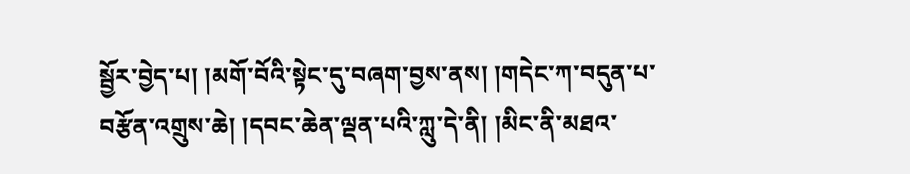སྦྱོར་བྱེད་པ། །མགོ་བོའི་སྟེང་དུ་བཞག་བྱས་ནས། །གདེང་ཀ་བདུན་པ་བརྩོན་འགྲུས་ཆེ། །དབང་ཆེན་ལྡན་པའི་ཀླུ་དེ་ནི། །མིང་ནི་མཐའ་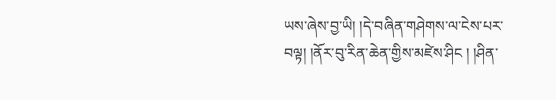ཡས་ཞེས་བྱ་ཡི། །དེ་བཞིན་གཤེགས་ལ་ངེས་པར་བལྟ། །ནོར་བུ་རིན་ཆེན་གྱིས་མཛེས་ཤིང ། །ཤིན་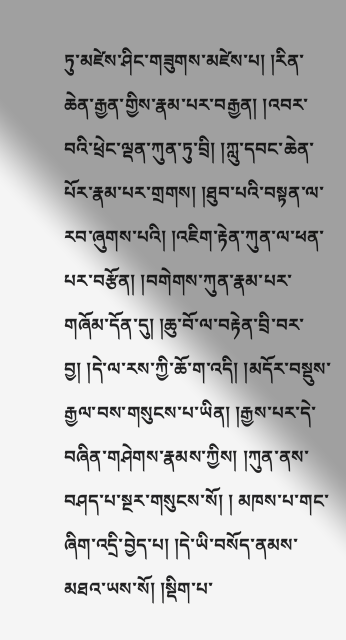ཏུ་མཛེས་ཤིང་གཟུགས་མཛེས་པ། །རིན་ཆེན་རྒྱན་གྱིས་རྣམ་པར་བརྒྱན། །འབར་བའི་ཕྲེང་ལྡན་ཀུན་ཏུ་བྲི། །ཀླུ་དབང་ཆེན་པོར་རྣམ་པར་གྲགས། །ཐུབ་པའི་བསྟན་ལ་རབ་ཞུགས་པའི། །འཇིག་རྟེན་ཀུན་ལ་ཕན་པར་བརྩོན། །བགེགས་ཀུན་རྣམ་པར་གཞོམ་དོན་དུ། །ཆུ་བོ་ལ་བརྟེན་བྲི་བར་བྱ། །དེ་ལ་རས་ཀྱི་ཆོ་ག་འདི། །མདོར་བསྡུས་རྒྱལ་བས་གསུངས་པ་ཡིན། །རྒྱས་པར་དེ་བཞིན་གཤེགས་རྣམས་ཀྱིས། །ཀུན་ནས་བཤད་པ་སྔར་གསུངས་སོ། ། མཁས་པ་གང་ཞིག་འདྲི་བྱེད་པ། །དེ་ཡི་བསོད་ནམས་མཐའ་ཡས་སོ། །སྡིག་པ་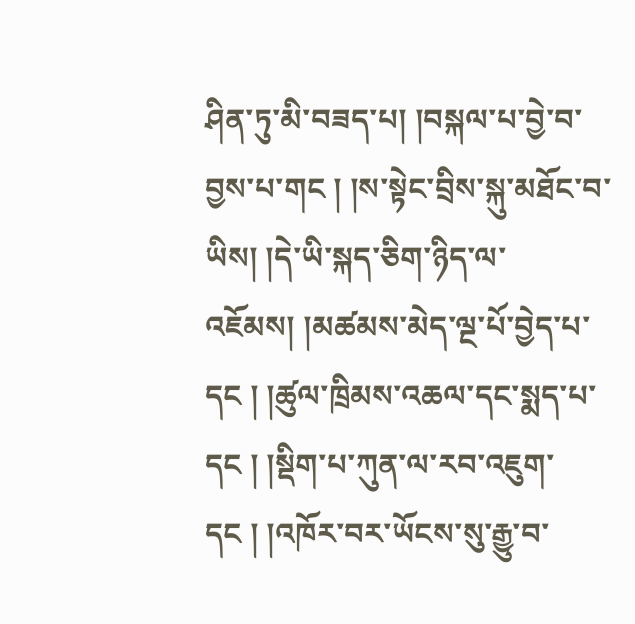ཤིན་ཏུ་མི་བཟད་པ། །བསྐལ་པ་བྱེ་བ་བྱས་པ་གང ། །ས་སྟེང་བྲིས་སྐུ་མཐོང་བ་ཡིས། །དེ་ཡི་སྐད་ཅིག་ཉིད་ལ་འཇོམས། །མཚམས་མེད་ལྔ་པོ་བྱེད་པ་དང ། །ཚུལ་ཁྲིམས་འཆལ་དང་སྨད་པ་དང ། །སྡིག་པ་ཀུན་ལ་རབ་འཇུག་དང ། །འཁོར་བར་ཡོངས་སུ་རྒྱུ་བ་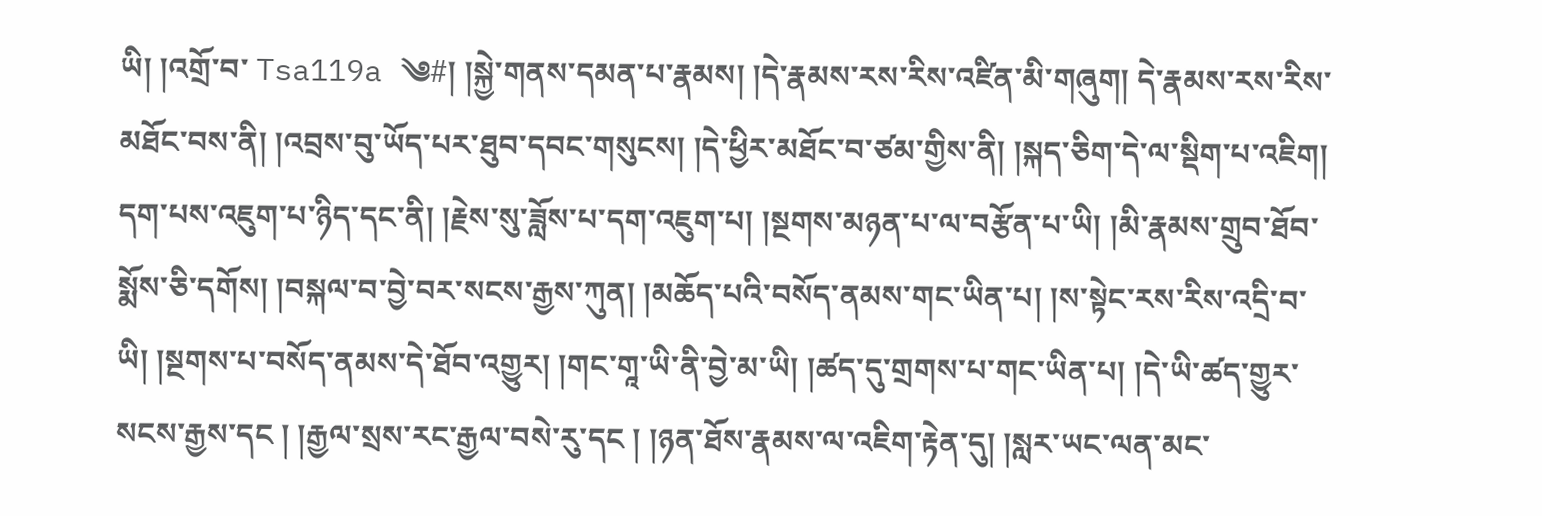ཡི། །འགྲོ་བ་ Tsa119a ༄#། །སྐྱེ་གནས་དམན་པ་རྣམས། །དེ་རྣམས་རས་རིས་འཛིན་མི་གཞུག། དེ་རྣམས་རས་རིས་མཐོང་བས་ནི། །འབྲས་བུ་ཡོད་པར་ཐུབ་དབང་གསུངས། །དེ་ཕྱིར་མཐོང་བ་ཙམ་གྱིས་ནི། །སྐད་ཅིག་དེ་ལ་སྡིག་པ་འཇིག། དག་པས་འཇུག་པ་ཉིད་དང་ནི། །རྗེས་སུ་ཟློས་པ་དག་འཇུག་པ། །སྔགས་མཉན་པ་ལ་བརྩོན་པ་ཡི། །མི་རྣམས་གྲུབ་ཐོབ་སྨོས་ཅི་དགོས། །བསྐལ་བ་བྱེ་བར་སངས་རྒྱས་ཀུན། །མཆོད་པའི་བསོད་ནམས་གང་ཡིན་པ། །ས་སྟེང་རས་རིས་འདྲི་བ་ཡི། །སྔགས་པ་བསོད་ནམས་དེ་ཐོབ་འགྱུར། །གང་གཱ་ཡི་ནི་བྱེ་མ་ཡི། །ཚད་དུ་གྲགས་པ་གང་ཡིན་པ། །དེ་ཡི་ཚད་གྱུར་སངས་རྒྱས་དང ། །རྒྱལ་སྲས་རང་རྒྱལ་བསེ་རུ་དང ། །ཉན་ཐོས་རྣམས་ལ་འཇིག་རྟེན་དུ། །སླར་ཡང་ལན་མང་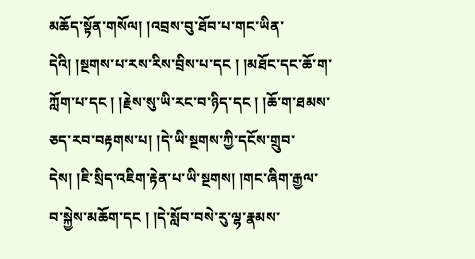མཆོད་སྟོན་གསོལ། །འབྲས་བུ་ཐོབ་པ་གང་ཡིན་དེའི། །སྔགས་པ་རས་རིས་བྲིས་པ་དང ། །མཐོང་དང་ཆོ་ག་ཀློག་པ་དང ། །རྗེས་སུ་ཡི་རང་བ་ཉིད་དང ། །ཆོ་ག་ཐམས་ཅད་རབ་བརྟགས་པ། །དེ་ཡི་སྔགས་ཀྱི་དངོས་གྲུབ་དེས། །ཇི་སྲིད་འཇིག་རྟེན་པ་ཡི་སྔགས། །གང་ཞིག་རྒྱལ་བ་སྐྱེས་མཆོག་དང ། །དེ་སློབ་བསེ་རུ་ལྷ་རྣམས་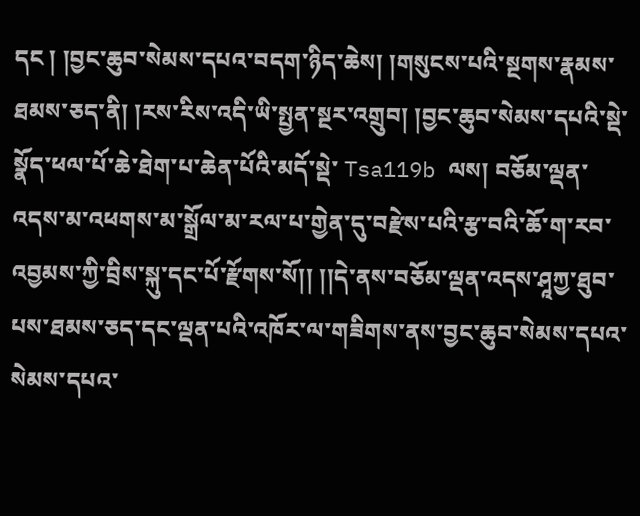དང ། །བྱང་ཆུབ་སེམས་དཔའ་བདག་ཉིད་ཆེས། །གསུངས་པའི་སྔགས་རྣམས་ཐམས་ཅད་ནི། །རས་རིས་འདི་ཡི་སྤྱན་སྔར་འགྲུབ། །བྱང་ཆུབ་སེམས་དཔའི་སྡེ་སྣོད་ཕལ་པོ་ཆེ་ཐེག་པ་ཆེན་པོའི་མདོ་སྡེ་ Tsa119b ལས། བཅོམ་ལྡན་འདས་མ་འཕགས་མ་སྒྲོལ་མ་རལ་པ་གྱེན་དུ་བརྫེས་པའི་རྩ་བའི་ཆོ་ག་རབ་འབྱམས་ཀྱི་བྲིས་སྐུ་དང་པོ་རྫོགས་སོ།། །།དེ་ནས་བཅོམ་ལྡན་འདས་ཤཱཀྱ་ཐུབ་པས་ཐམས་ཅད་དང་ལྡན་པའི་འཁོར་ལ་གཟིགས་ནས་བྱང་ཆུབ་སེམས་དཔའ་སེམས་དཔའ་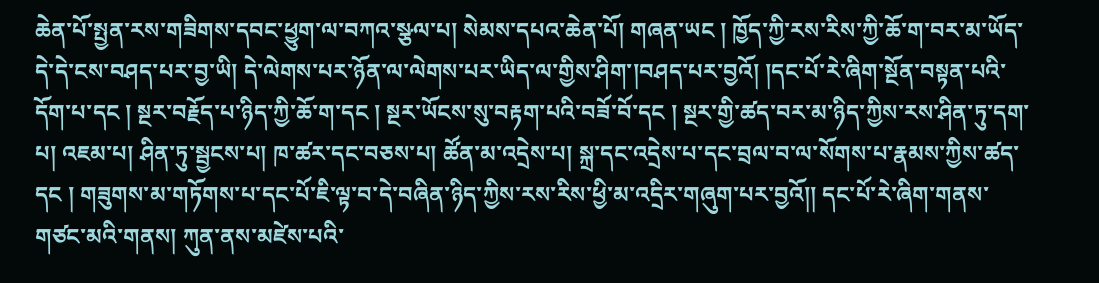ཆེན་པོ་སྤྱན་རས་གཟིགས་དབང་ཕྱུག་ལ་བཀའ་སྩལ་པ། སེམས་དཔའ་ཆེན་པོ། གཞན་ཡང ། ཁྱོད་ཀྱི་རས་རིས་ཀྱི་ཆོ་ག་བར་མ་ཡོད་དེ་དེ་ངས་བཤད་པར་བྱ་ཡི། དེ་ལེགས་པར་ཉོན་ལ་ལེགས་པར་ཡིད་ལ་གྱིས་ཤིག་།བཤད་པར་བྱའོ། །དང་པོ་རེ་ཞིག་སྔོན་བསྟན་པའི་དོག་པ་དང ། སྔར་བརྗོད་པ་ཉིད་ཀྱི་ཆོ་ག་དང ། སྔར་ཡོངས་སུ་བརྟག་པའི་བཟོ་བོ་དང ། སྔར་གྱི་ཚད་བར་མ་ཉིད་ཀྱིས་རས་ཤིན་ཏུ་དག་པ། འཇམ་པ། ཤིན་ཏུ་སྦྱངས་པ། ཁ་ཚར་དང་བཅས་པ། ཚོན་མ་འདྲེས་པ། སྐྲ་དང་འདྲེས་པ་དང་བྲལ་བ་ལ་སོགས་པ་རྣམས་ཀྱིས་ཚད་དང ། གཟུགས་མ་གཏོགས་པ་དང་པོ་ཇི་ལྟ་བ་དེ་བཞིན་ཉིད་ཀྱིས་རས་རིས་ཕྱི་མ་འདྲིར་གཞུག་པར་བྱའོ།། དང་པོ་རེ་ཞིག་གནས་གཙང་མའི་གནས། ཀུན་ནས་མཛེས་པའི་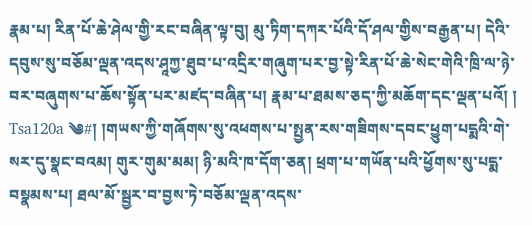རྣམ་པ། རིན་པོ་ཆེ་ཤེལ་གྱི་རང་བཞིན་ལྟ་བུ། མུ་ཏིག་དཀར་པོའི་དོ་ཤལ་གྱིས་བརྒྱན་པ། དེའི་དབུས་སུ་བཅོམ་ལྡན་འདས་ཤཱཀྱ་ཐུབ་པ་འདྲིར་གཞུག་པར་བྱ་སྟེ་རིན་པོ་ཆེ་སེང་གེའི་ཁྲི་ལ་ཉེ་བར་བཞུགས་པ་ཆོས་སྟོན་པར་མཛད་བཞིན་པ། རྣམ་པ་ཐམས་ཅད་ཀྱི་མཆོག་དང་ལྡན་པའོ། ། Tsa120a ༄#། །གཡས་ཀྱི་གཞོགས་སུ་འཕགས་པ་སྤྱན་རས་གཟིགས་དབང་ཕྱུག་པདྨའི་གེ་སར་དུ་སྣང་བའམ། གུར་གུམ་མམ། ཉི་མའི་ཁ་དོག་ཅན། ཕྲག་པ་གཡོན་པའི་ཕྱོགས་སུ་པདྨ་བསྣམས་པ། ཐལ་མོ་སྦྱར་བ་བྱས་ཏེ་བཅོམ་ལྡན་འདས་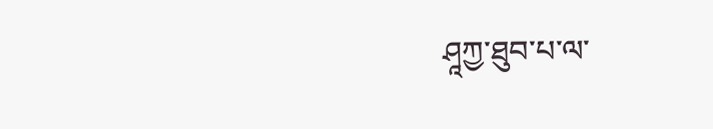ཤཱཀྱ་ཐུབ་པ་ལ་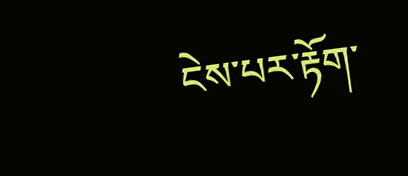ངེས་པར་རྟོག་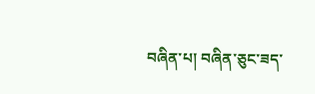བཞིན་པ། བཞིན་ཅུང་ཟད་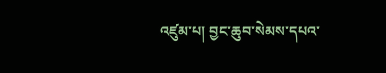འཛུམ་པ། བྱང་ཆུབ་སེམས་དཔའ་